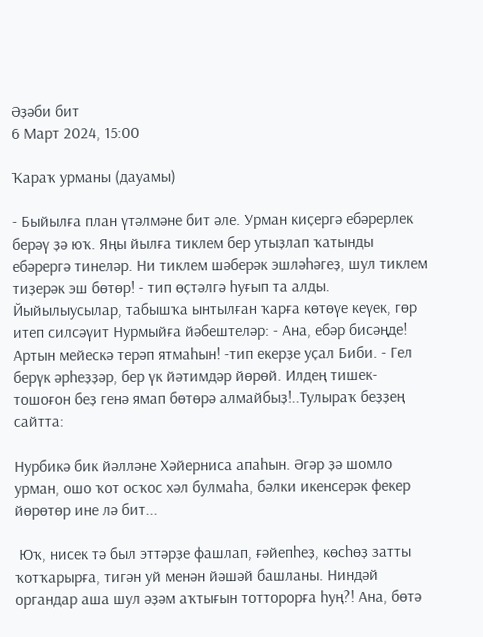Әҙәби бит
6 Март 2024, 15:00

Ҡараҡ урманы (дауамы)

- Быйылға план үтәлмәне бит әле. Урман киҫергә ебәрерлек берәү ҙә юҡ. Яңы йылға тиклем бер утыҙлап ҡатынды ебәрергә тинеләр. Ни тиклем шәберәк эшләһәгеҙ, шул тиклем тиҙерәк эш бөтөр! - тип өҫтәлгә һуғып та алды. Йыйылыусылар, табышҡа ынтылған ҡарға көтөүе кеүек, гөр итеп силсәүит Нурмыйға йәбештеләр: - Ана, ебәр бисәңде! Артын мейескә терәп ятмаһын! -тип екерҙе уҫал Биби. - Гел берүк әрһеҙҙәр, бер үк йәтимдәр йөрөй. Илдең тишек-тошоғон беҙ генә ямап бөтөрә алмайбыҙ!..Тулыраҡ беҙҙең сайтта:

Нурбикә бик йәлләне Хәйерниса апаһын. Әгәр ҙә шомло урман, ошо ҡот осҡос хәл булмаһа, бәлки икенсерәк фекер йөрөтөр ине лә бит...

 Юҡ, нисек тә был эттәрҙе фашлап, ғәйепһеҙ, көсһөҙ затты ҡотҡарырға, тигән уй менән йәшәй башланы. Ниндәй органдар аша шул әҙәм аҡтығын тотторорға һуң?! Ана, бөтә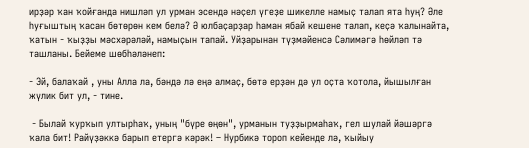ирҙәр ҡан ҡойғанда нишләп ул урман эсендә нәҫел үгеҙе шикелле намыҫ талап ята һуң? Әле һуғыштың ҡасан бөтөрөн кем белә? Ә юлбаҫарҙар һаман ябай кешене талап, кеҫә ҡалынайта, ҡатын - ҡыҙҙы мәсхәрәләй, намыҫын тапай. Уйҙарынан түҙмәйенсә Сәлимәгә һөйләп тә ташланы. Бейеме шөбһәләнеп:

- Эй, балаҡай , уны Алла ла, бәндә лә еңә алмаҫ, бөтә ерҙән дә ул оҫта ҡотола, йышылған жүлик бит ул, - тине.

 - Былай ҡурҡып ултырһаҡ, уның "бүре өңөн", урманын туҙҙырмаһаҡ, гел шулай йәшәргә ҡала бит! Райүҙәккә барып етергә кәрәк! – Нурбикә тороп кейенде лә, ҡыйыу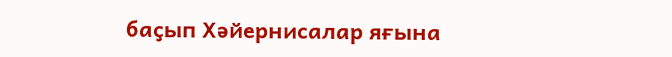баҫып Хәйернисалар яғына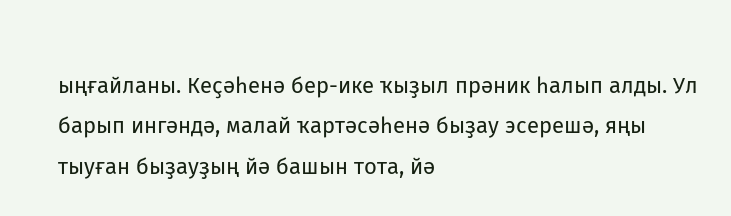ыңғайланы. Кеҫәһенә бер-ике ҡыҙыл прәник һалып алды. Ул барып ингәндә, малай ҡартәсәһенә быҙау эсерешә, яңы тыуған быҙауҙың йә башын тота, йә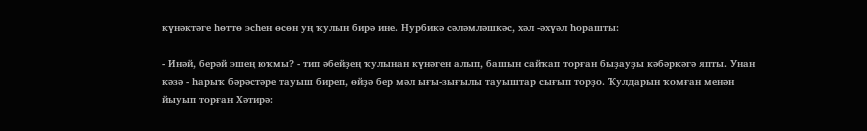күнәктәге һөттө эсһен өсөн уң ҡулын бирә ине. Нурбикә сәләмләшкәс, хәл -әхүәл һорашты:

- Инәй, берәй эшең юҡмы? - тип әбейҙең ҡулынан күнәген алып, башын сайҡап торған быҙауҙы кәбәркәгә япты. Унан кәзә - һарыҡ бәрәстәре тауыш биреп, өйҙә бер мәл ығы-зығылы тауыштар сығып торҙо. Ҡулдарын ҡомған менән йыуып торған Хәтирә: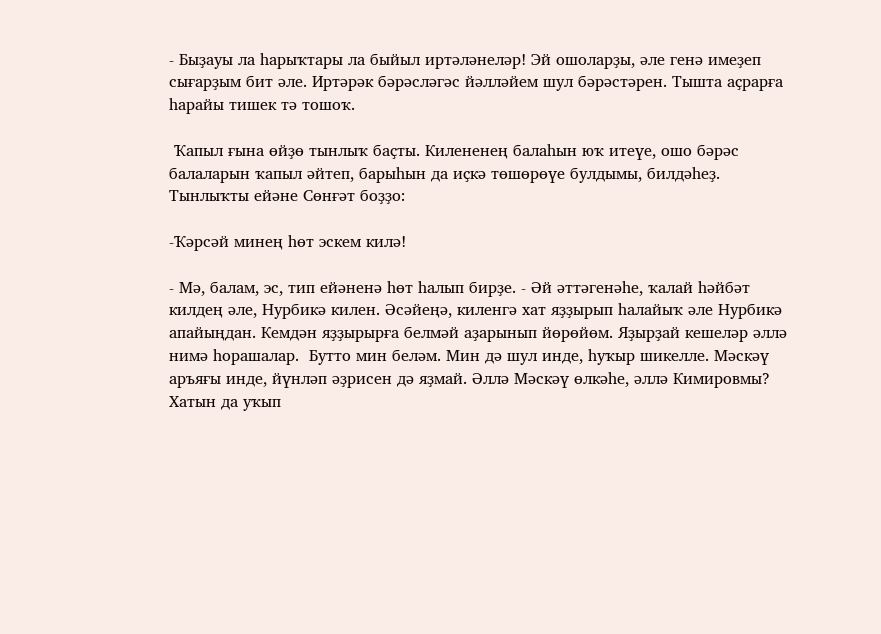- Быҙауы ла һарыҡтары ла быйыл иртәләнеләр! Эй ошоларҙы, әле генә имеҙеп сығарҙым бит әле. Иртәрәк бәрәсләгәс йәлләйем шул бәрәстәрен. Тышта аҫрарға һарайы тишек тә тошоҡ.

 Ҡапыл ғына өйҙө тынлыҡ баҫты. Килененең балаһын юҡ итеүе, ошо бәрәс балаларын ҡапыл әйтеп, барыһын да иҫкә төшөрөүе булдымы, билдәһеҙ. Тынлыҡты ейәне Сөнғәт боҙҙо:

-Ҡәрсәй минең һөт эскем килә!

- Мә, балам, эс, тип ейәненә һөт һалып бирҙе. - Әй әттәгенәһе, ҡалай һәйбәт килдең әле, Нурбикә килен. Әсәйеңә, киленгә хат яҙҙырып һалайыҡ әле Нурбикә апайыңдан. Кемдән яҙҙырырға белмәй аҙарынып йөрөйөм. Яҙырҙай кешеләр әллә нимә һорашалар.  Бутто мин беләм. Мин дә шул инде, һуҡыр шикелле. Мәскәү аръяғы инде, йүнләп әҙрисен дә яҙмай. Әллә Мәскәү өлкәһе, әллә Кимировмы? Хатын да уҡып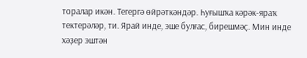торалар икән. Тегергә өйрәткәндәр. Һуғышҡа кәрәк-яраҡ тектерәләр, ти. Ярай инде, эше булғас, бирешмәҫ. Мин инде хәҙер эштән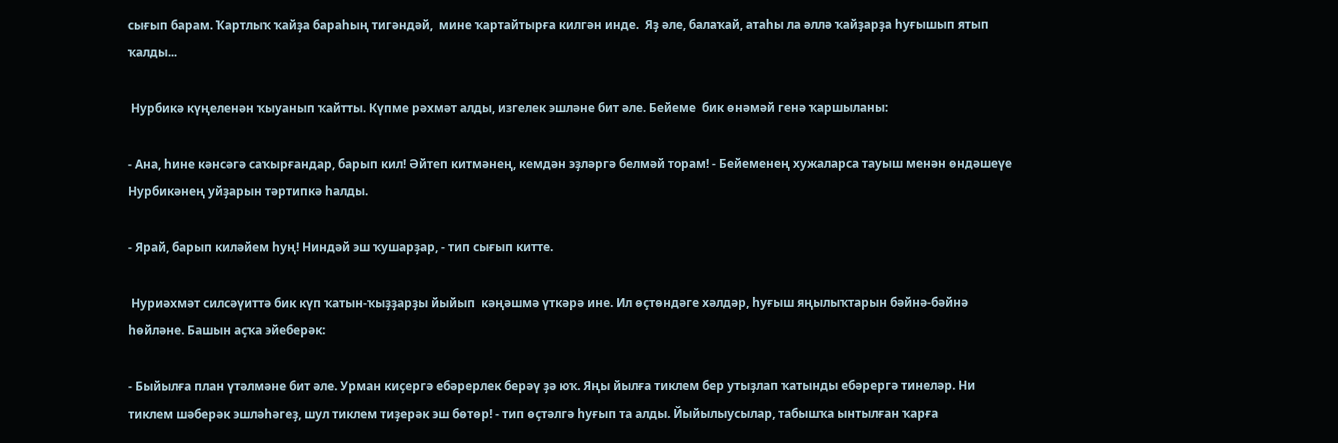сығып барам. Ҡартлыҡ ҡайҙа бараһың тигәндәй,  мине ҡартайтырға килгән инде.  Яҙ әле, балаҡай, атаһы ла әллә ҡайҙарҙа һуғышып ятып ҡалды...

 Нурбикә күңеленән ҡыуанып ҡайтты. Күпме рәхмәт алды, изгелек эшләне бит әле. Бейеме  бик өнәмәй генә ҡаршыланы:

- Ана, һине кәнсәгә саҡырғандар, барып кил! Әйтеп китмәнең, кемдән эҙләргә белмәй торам! - Бейеменең хужаларса тауыш менән өндәшеүе Нурбикәнең уйҙарын тәртипкә һалды.

- Ярай, барып киләйем һуң! Ниндәй эш ҡушарҙар, - тип сығып китте.

 Нуриәхмәт силсәүиттә бик күп ҡатын-ҡыҙҙарҙы йыйып  кәңәшмә үткәрә ине. Ил өҫтөндәге хәлдәр, һуғыш яңылыҡтарын бәйнә-бәйнә һөйләне. Башын аҫҡа эйеберәк:

- Быйылға план үтәлмәне бит әле. Урман киҫергә ебәрерлек берәү ҙә юҡ. Яңы йылға тиклем бер утыҙлап ҡатынды ебәрергә тинеләр. Ни тиклем шәберәк эшләһәгеҙ, шул тиклем тиҙерәк эш бөтөр! - тип өҫтәлгә һуғып та алды. Йыйылыусылар, табышҡа ынтылған ҡарға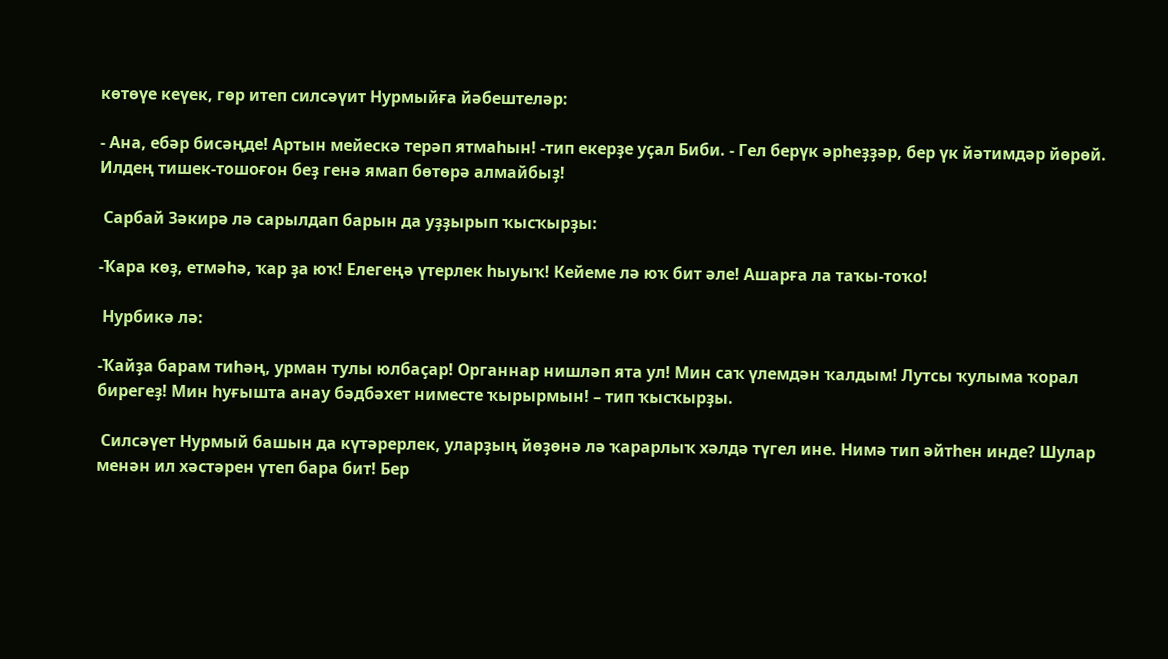көтөүе кеүек, гөр итеп силсәүит Нурмыйға йәбештеләр:

- Ана, ебәр бисәңде! Артын мейескә терәп ятмаһын! -тип екерҙе уҫал Биби. - Гел берүк әрһеҙҙәр, бер үк йәтимдәр йөрөй. Илдең тишек-тошоғон беҙ генә ямап бөтөрә алмайбыҙ!

 Сарбай Зәкирә лә сарылдап барын да уҙҙырып ҡысҡырҙы:

-Ҡара көҙ, етмәһә, ҡар ҙа юҡ! Елегеңә үтерлек һыуыҡ! Кейеме лә юҡ бит әле! Ашарға ла таҡы-тоҡо!

 Нурбикә лә:

-Ҡайҙа барам тиһәң, урман тулы юлбаҫар! Органнар нишләп ята ул! Мин саҡ үлемдән ҡалдым! Лутсы ҡулыма ҡорал бирегеҙ! Мин һуғышта анау бәдбәхет ниместе ҡырырмын! – тип ҡысҡырҙы.

 Силсәүет Нурмый башын да күтәрерлек, уларҙың йөҙөнә лә ҡарарлыҡ хәлдә түгел ине. Нимә тип әйтһен инде? Шулар менән ил хәстәрен үтеп бара бит! Бер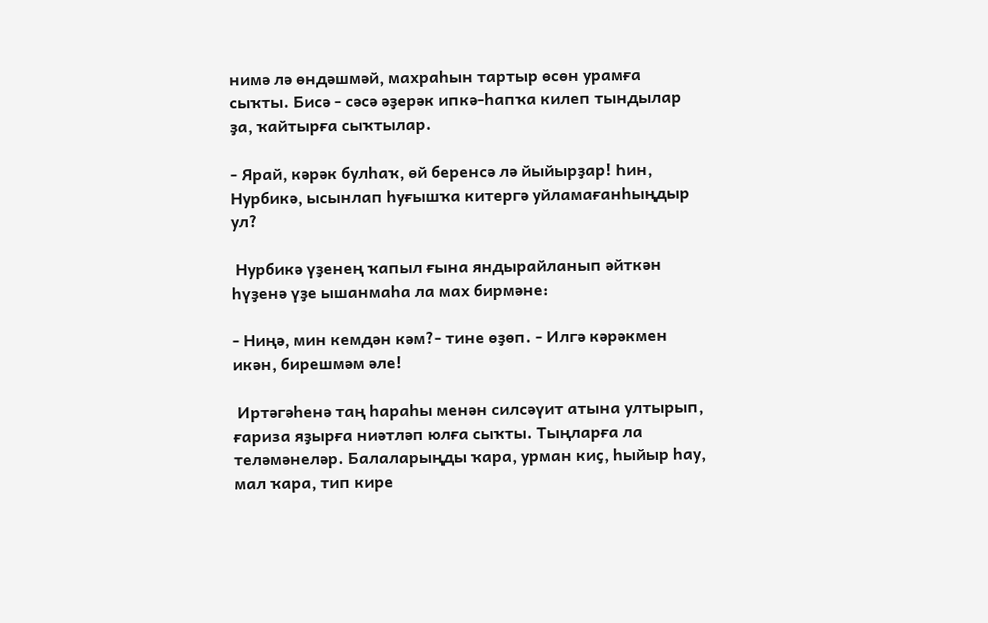нимә лә өндәшмәй, махраһын тартыр өсөн урамға сыҡты. Бисә - сәсә әҙерәк ипкә-һапҡа килеп тындылар ҙа, ҡайтырға сыҡтылар.

- Ярай, кәрәк булһаҡ, өй беренсә лә йыйырҙар! Һин, Нурбикә, ысынлап һуғышҡа китергә уйламағанһыңдыр ул?

 Нурбикә үҙенең ҡапыл ғына яндырайланып әйткән һүҙенә үҙе ышанмаһа ла мах бирмәне:

- Ниңә, мин кемдән кәм?- тине өҙөп. - Илгә кәрәкмен икән, бирешмәм әле!

 Иртәгәһенә таң һараһы менән силсәүит атына ултырып, ғариза яҙырға ниәтләп юлға сыҡты. Тыңларға ла теләмәнеләр. Балаларыңды ҡара, урман киҫ, һыйыр һау, мал ҡара, тип кире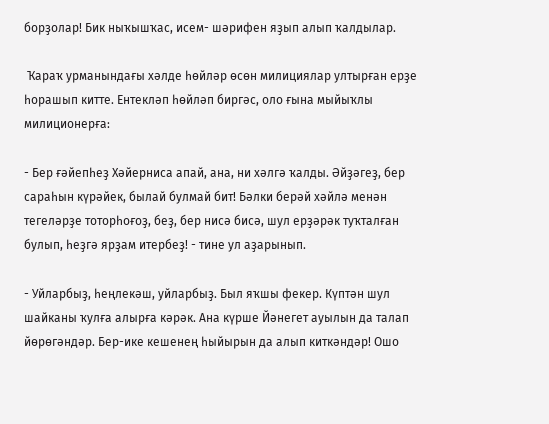борҙолар! Бик ныҡышҡас, исем- шәрифен яҙып алып ҡалдылар.

 Ҡараҡ урманындағы хәлде һөйләр өсөн милициялар ултырған ерҙе һорашып китте. Ентекләп һөйләп биргәс, оло ғына мыйыҡлы милиционерға:

- Бер ғәйепһеҙ Хәйерниса апай, ана, ни хәлгә ҡалды. Әйҙәгеҙ, бер сараһын күрәйек, былай булмай бит! Бәлки берәй хәйлә менән тегеләрҙе тоторһоғоҙ, беҙ, бер нисә бисә, шул ерҙәрәк туҡталған булып, һеҙгә ярҙам итербеҙ! - тине ул аҙарынып.

- Уйларбыҙ, һеңлекәш, уйларбыҙ. Был яҡшы фекер. Күптән шул шайканы ҡулға алырға кәрәк. Ана күрше Йәнегет ауылын да талап йөрөгәндәр. Бер-ике кешенең һыйырын да алып киткәндәр! Ошо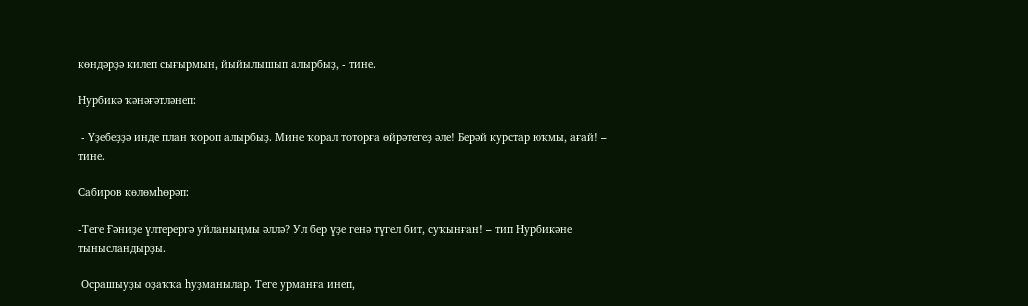көндәрҙә килеп сығырмын, йыйылышып алырбыҙ, - тине.

Нурбикә ҡәнәғәтләнеп:

 - Үҙебеҙҙә инде план ҡороп алырбыҙ. Мине ҡорал тоторға өйрәтегеҙ әле! Берәй курстар юҡмы, ағай! – тине.

Сабиров көлөмһөрәп:

-Теге Ғәниҙе үлтерергә уйланыңмы әллә? Ул бер үҙе генә түгел бит, суҡынған! – тип Нурбикәне тынысландырҙы.

 Осрашыуҙы оҙаҡҡа һуҙманылар. Теге урманға инеп,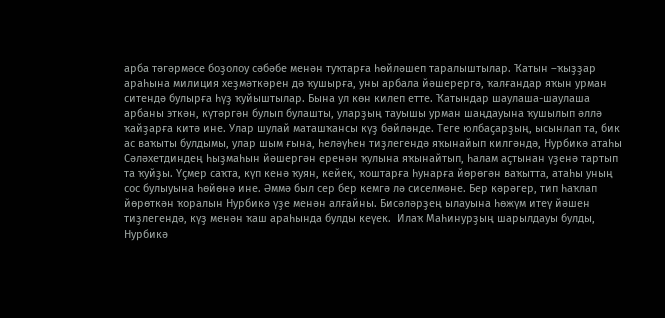арба тәгәрмәсе боҙолоу сәбәбе менән туҡтарға һөйләшеп таралыштылар. Ҡатын –ҡыҙҙар араһына милиция хеҙмәткәрен дә ҡушырға, уны арбала йәшерергә, ҡалғандар яҡын урман ситендә булырға һүҙ ҡуйыштылар. Бына ул көн килеп етте. Ҡатындар шаулаша-шаулаша арбаны эткән, күтәргән булып булашты, уларҙың тауышы урман шаңдауына ҡушылып әллә ҡайҙарға китә ине. Улар шулай маташҡансы күҙ бәйләнде. Теге юлбаҫарҙың, ысынлап та, бик ас ваҡыты булдымы, улар шым ғына, һеләүһен тиҙлегендә яҡынайып килгәндә, Нурбикә атаһы Сәләхетдиндең һыҙмаһын йәшергән еренән ҡулына яҡынайтып, һалам аҫтынан үҙенә тартып та ҡуйҙы. Үҫмер саҡта, күп кенә ҡуян, кейек, ҡоштарға һунарға йөрөгән ваҡытта, атаһы уның сос булыуына һөйөнә ине. Әммә был сер бер кемгә лә сиселмәне. Бер кәрәгер, тип һаҡлап йөрөткән ҡоралын Нурбикә үҙе менән алғайны. Бисәләрҙең ылауына һөжүм итеү йәшен тиҙлегендә, күҙ менән ҡаш араһында булды кеүек.  Илаҡ Маһинурҙың шарылдауы булды, Нурбикә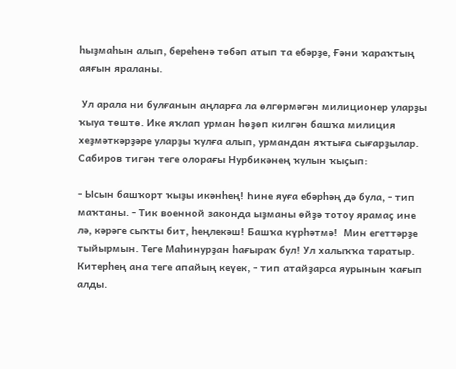һыҙмаһын алып, береһенә төбәп атып та ебәрҙе, Ғәни ҡараҡтың аяғын яраланы.

 Ул арала ни булғанын аңларға ла өлгөрмәгән милиционер уларҙы ҡыуа төштө. Ике яҡлап урман һөҙөп килгән башҡа милиция хеҙмәткәрҙәре уларҙы ҡулға алып, урмандан яҡтыға сығарҙылар. Сабиров тигән теге олорағы Нурбикәнең ҡулын ҡыҫып:

- Ысын башҡорт ҡыҙы икәнһең! Һине яуға ебәрһәң дә була, - тип маҡтаны. - Тик военной законда ыҙманы өйҙә тотоу ярамаҫ ине лә, кәрәге сыҡты бит, һеңлекәш! Башҡа күрһәтмә!  Мин егеттәрҙе тыйырмын. Теге Маһинурҙан һағыраҡ бул! Ул халыҡҡа таратыр. Китерһең ана теге апайың кеүек, - тип атайҙарса яурынын ҡағып алды.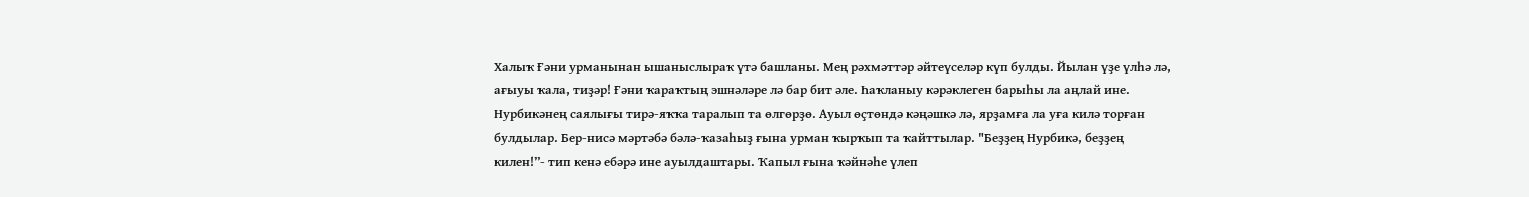Халыҡ Ғәни урманынан ышаныслыраҡ үтә башланы. Мең рәхмәттәр әйтеүселәр күп булды. Йылан үҙе үлһә лә, ағыуы ҡала, тиҙәр! Ғәни ҡараҡтың эшнәләре лә бар бит әле. Һаҡланыу кәрәклеген барыһы ла аңлай ине. Нурбикәнең саялығы тирә-яҡҡа таралып та өлгөрҙө. Ауыл өҫтөндә кәңәшкә лә, ярҙамға ла уға килә торған булдылар. Бер-нисә мәртәбә бәлә-ҡазаһыҙ ғына урман ҡырҡып та ҡайттылар. "Беҙҙең Нурбикә, беҙҙең килен!”- тип кенә ебәрә ине ауылдаштары. Ҡапыл ғына ҡәйнәһе үлеп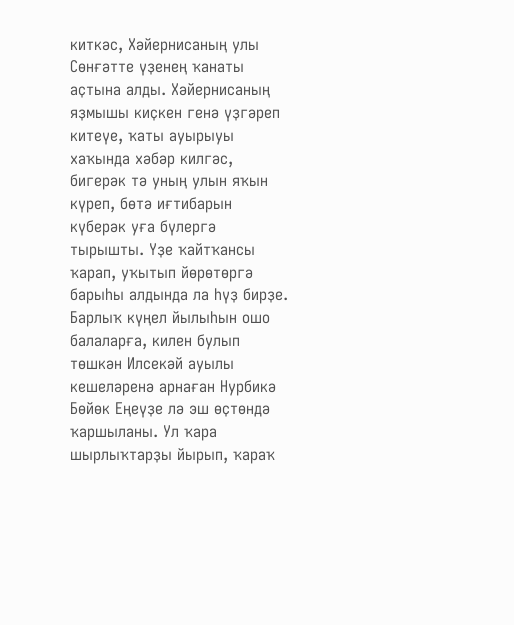киткәс, Хәйернисаның улы Сөнғәтте үҙенең ҡанаты аҫтына алды. Хәйернисаның яҙмышы киҫкен генә үҙгәреп китеүе, ҡаты ауырыуы хаҡында хәбәр килгәс, бигерәк тә уның улын яҡын күреп, бөтә иғтибарын күберәк уға бүлергә тырышты. Үҙе ҡайтҡансы ҡарап, уҡытып йөрөтөргә барыһы алдында ла һүҙ бирҙе. Барлыҡ күңел йылыһын ошо балаларға, килен булып төшкән Илсекәй ауылы кешеләренә арнаған Нурбикә Бөйөк Еңеүҙе лә эш өҫтөндә ҡаршыланы. Ул ҡара шырлыҡтарҙы йырып, ҡараҡ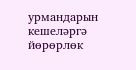урмандарын кешеләргә йөрөрлөк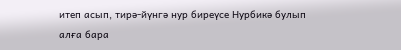итеп асып, тирә-йүнгә нур биреүсе Нурбикә булып алға бара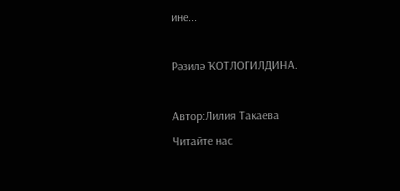ине...

Рәзилә ҠОТЛОГИЛДИНА.

Автор:Лилия Такаева
Читайте нас